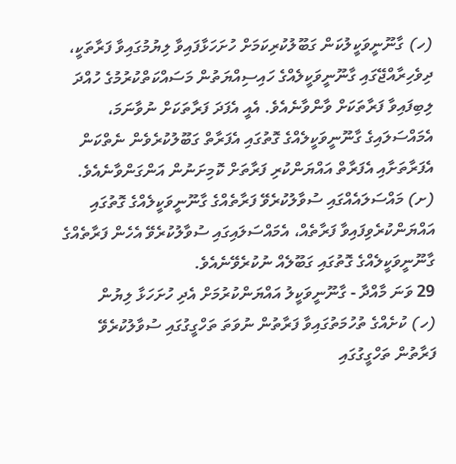(ހ) ގާނޫނީވަކީލުކަން ގަބޫލުކުރިކަމަށް ހުށަހަޅާފައިވާ ލިޔުމުގައިވާ ފަރާތަކީ، ދިވެހިރާއްޖޭގައި ގާނޫނީވަކީލެއްގެ ހައިސިއްޔަތުން މަސައްކަތްކުރުމުގެ ހުއްދަ ލިބިފައިވާ ފަރާތަކަށް ވާންވާނެއެވެ. އެއީ އެފަދަ ފަރާތަކަށް ނުވާނަމަ، އެމައްސަލައިގެ ގާނޫނީވަކީލެއްގެ ގޮތުގައި އެފަރާތް ގަބޫލުކުރެވެން ނެތްކަން އެފަރާތަށާއި އެފަރާތް އައްޔަންކުރި ފަރާތަށް ކޮމިށަނުން އަންގަންވާނެއެވެ.
(ށ) މައްސަލައެއްގައި ސުވާލުކުރެވޭ ފަރާތެއްގެ ގާނޫނީވަކީލެއްގެ ގޮތުގައި އައްޔަންކުރެވިފައިވާ ފަރާތެއް، އެމައްސަލައިގައި ސުވާލުކުރެވޭ އެހެން ފަރާތެއްގެ ގާނޫނީވަކީލެއްގެ ގޮތުގައި ގަބޫލެއް ނުކުރެވޭނެއެވެ.
29 ވަނަ މާއްދާ - ގާނޫނީވަކީލު އައްޔަންކުރުމަށް އެދި ހުށަހަޅާ ލިޔުން
(ހ) ކުށެއްގެ ތުހުމަތުގައިވާ ފަރާތުން ނުވަތަ ތަހްގީގުގައި ސުވާލުކުރެވޭ ފަރާތުން ތަހްގީގުގައި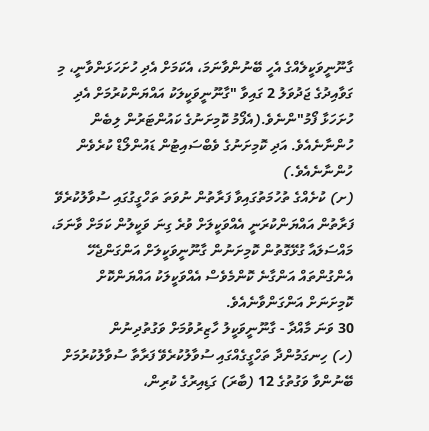ގާނޫނީވަކީލެއްގެ އެހީ ބޭނުންވާނަމަ، އެކަމަށް އެދި ހުށަހަޅަންވާނީ، މި ގަވާއިދުގެ ޖަދުވަލު 2 ގައިވާ "ގާނޫނީވަކީލަކު އައްޔަންކުރުމަށް އެދި ހުށަހަޅާ ފޯމު"ންނެވެ.(އެފޯމު ކޮމިށަނުގެ ކައުންޓަރުން ލިބެން ހުންނާނެއެވެ. އަދި ކޮމިށަނުގެ ވެބްސައިޓުން ޑައުންލޯޑް ކުރެވެން ހުންނާނެއެވެ.)
(ށ) ކުށެއްގެ ތުހުމަތުގައިވާ ފަރާތުން ނުވަތަ ތަހްގީގުގައި ސުވާލުކުރެވޭ ފަރާތުން އައްޔަންކުރަނީ އެއްވަކީލަށް ވުރެ ގިނަ ވަކީލުން ކަމަށް ވާނަމަ، މައްސަލައާ ގުޅޭގޮތުން ކޮމިށަނުން ގާނޫނީވަކީލަށް އަންގަންޖެހޭ އެންގުންތައް އަންގާނެ ކޮންމެވެސް އެއްވަކީލަކު އައްޔަންކޮށް ކޮމިށަނަށް އަންގަންވާނެއެވެ.
30 ވަނަ މާއްދާ - ގާނޫނީވަކީލު ހާޒިރުވުމަށް ވަގުތުދިނުން
(ހ) ހިނގަމުންދާ ތަހްގީގެއްގައި ސުވާލުކުރެވޭ ފަރާތާ ސުވާލުކުރުމަށް ބޭނުންވާ ވަގުތުގެ 12 (ބާރަ) ގަޑިއިރުގެ ކުރިން،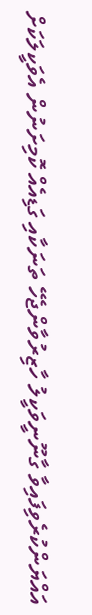އައްޔަންކުރެވިފައިވާ ގާނޫނީވަކީލު ހާޒިރުވާންޖެހޭ ތަނަކާއި ގަޑިއެއް ކޮމިށަނުން އެވަކީލަކަށް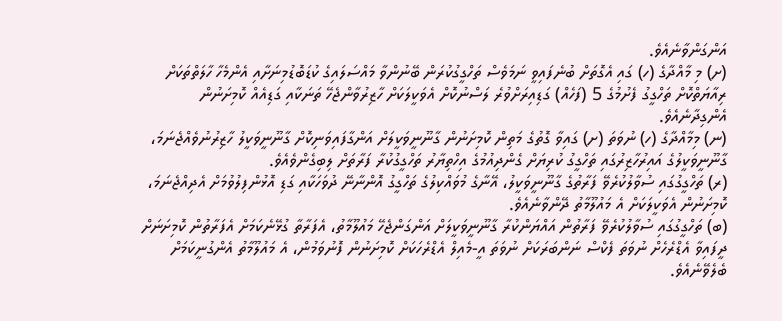އަންގަންވާނެއެވެ.
(ށ) މި މާއްދާގެ (ހ) ގައި އެގޮތަށް ބުނެފައިވީ ނަމަވެސް ތަހްގީގުކުރަން ބޭނުންވާ މައްސަލައިގެ ކުޑަބޮޑުމިނަށާއި އެންމެހާ ހާލަތްތަކަށް ރިއާޔަތްކޮށް ތަހްގީގު ފެށުމުގެ 5 (ފަހެއް) ގަޑިއިރަށްވުރެ ލަސްނުކޮށް އެވަކީލަކަށް ހާޒިރުވާންޖެހޭ ތަނަކާއި ގަޑިއެއް ކޮމިށަނުން އެންގިދާނެއެވެ.
(ނ) މިމާއްދާގެ (ހ) ނުވަތަ (ށ) ގައިވާ ގޮތުގެ މަތިން ކޮމިށަނުން ގާނޫނީވަކީލަށް އަންގާފައިވަނިކޮށް ގާނޫނީވަކީލު ހާޒިރުނުވެއްޖެނަމަ، ގާނޫނީވަކީލުގެ އައިރުހާޒިރުގައި ތަހްގީގު ކުރިޔަށް ގެންދިއުމުގެ އިހްތިޔާރު ތަހްގީގުކުރާ ފަރާތަށް ލިބިގެންވެއެވެ.
(ރ) ތަހްގީގުގައި ސުވާލުކުރެވޭ ފަރާތުގެ ގާނޫނީވަކީލު، އޭނާގެ މުވައްކިލުގެ ތަހްގީގު އޮންނާނޭ ދުވަހަކާއި ގަޑި އޮޅުންފިލުވުމަށް އެދިއްޖެނަމަ، ކޮމިށަނުން އެވަކީލަކަށް އެ މައުލޫމާތު ދޭންވާނެއެވެ.
(ބ) ތަހްގީގުގައި ސުވާލުކުރެވޭ ފަރާތުން އައްޔަންކުރާ ގާނޫނީވަކީލަށް އަންގަންޖެހޭ މައުލޫމާތު، އެފަރާތާ ގުޅޭނެކަމަށް އެފަރާތުން ކޮމިށަނަށް ދީފައިވާ އެޑްރެހެށް ނުވަތަ ފެކްސް ނަންބަރަކަށް ނުވަތަ އީ-މެއިލް އެޑްރެހަކަށް ކޮމިށަނުން ފޮނުވަމުން، އެ މައުލޫމާތު އެންގުނީކަމަށް ބެލެވޭނެއެވެ.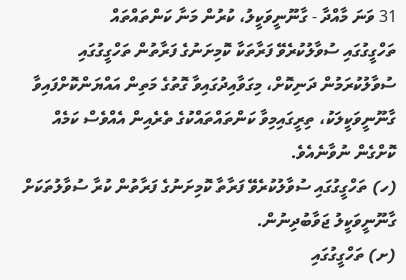31 ވަނަ މާއްދާ - ގާނޫނީވަކީލު، ކުރުން މަނާ ކަންތައްތައް
ތަހްގީގުގައި ސުވާލުކުރެވޭ ފަރާތަކާ ކޮމިށަނުގެ ފަރާތުން ތަހްގީގުގައި ސުވާލުކުރަމުން ދަނިކޮށް، މިގަވާއިދުގައިވާ ގޮތުގެ މަތިން އައްޔަންކޮށްފައިވާ ގާނޫނީވަކީލަކު، ތިރީގައިމިވާ ކަންތައްތައްކުގެ ތެރެއިން އެއްވެސް ކަމެއް ކޮށްގެން ނުވާނެއެވެ.
(ހ) ތަހްގީގުގައި ސުވާލުކުރެވޭ ފަރާތާ ކޮމިށަނުގެ ފަރާތުން ކުރާ ސުވާލުތަކަށް ގާނޫނީވަކީލު ޖަވާބުދިނުން.
(ށ) ތަހްގީގުގައި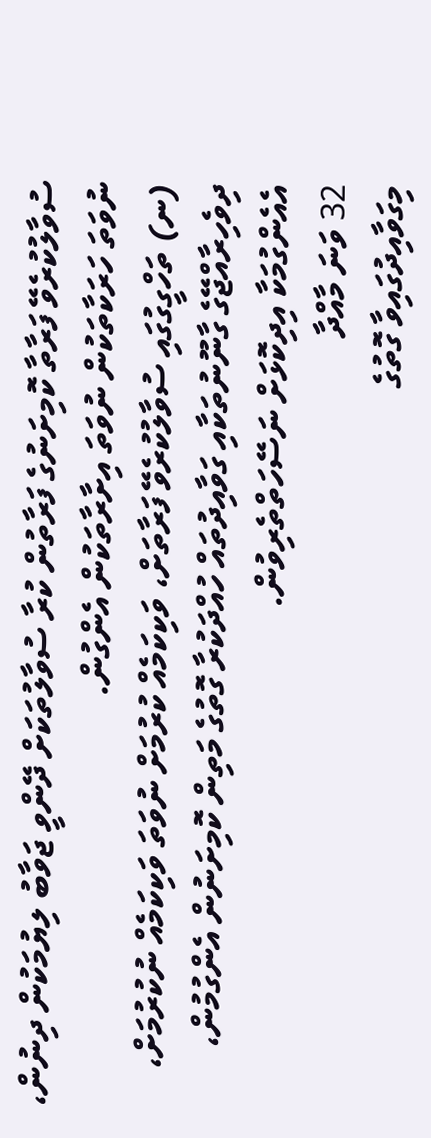ސުވާލުކުރެވޭ ފަރާތާ ކޮމިށަނުގެ ފަރާތުން ކުރާ ސުވާލުތަކަށް ދޭންވީ ޖަވާބު ލިޔުމަކުން ދިނުން، ނުވަތަ ހަރަކާތަކުން ނުވަތަ އިށާރާތަކުން އެންގުން.
(ނ) ތަހްގީގުގައި ސުވާލުކުރެވޭ ފަރާތަށް، ވަކިކަމެއް ކުރުމަށް ނުވަތަ ވަކިކަމެއް ނުކުރުމަށް، ދިވެހިރާއްޖޭގެ ގާނޫނުތަކާއި ގަވާއިދުތައް ހުއްދަކުރާ ގޮތުގެ މަތިން ކޮމިށަނުން އެންގުމުން، އެއެންގުމަކާ އިދިކޮޅަށް ނަސޭހަތްތެރިވުން.
32 ވަނަ މާއްދާ
މިގަވާއިދުގައިވާ ގޮތުގެ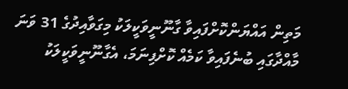މަތިން އައްޔަންކޮށްފައިވާ ގާނޫނީވަކީލަކު މިގަވާއިދުގެ 31 ވަނަ މާއްދާގައި ބުނެފައިވާ ކަމެއް ކޮށްފިނަމަ، އެގާނޫނީވަކީލަކު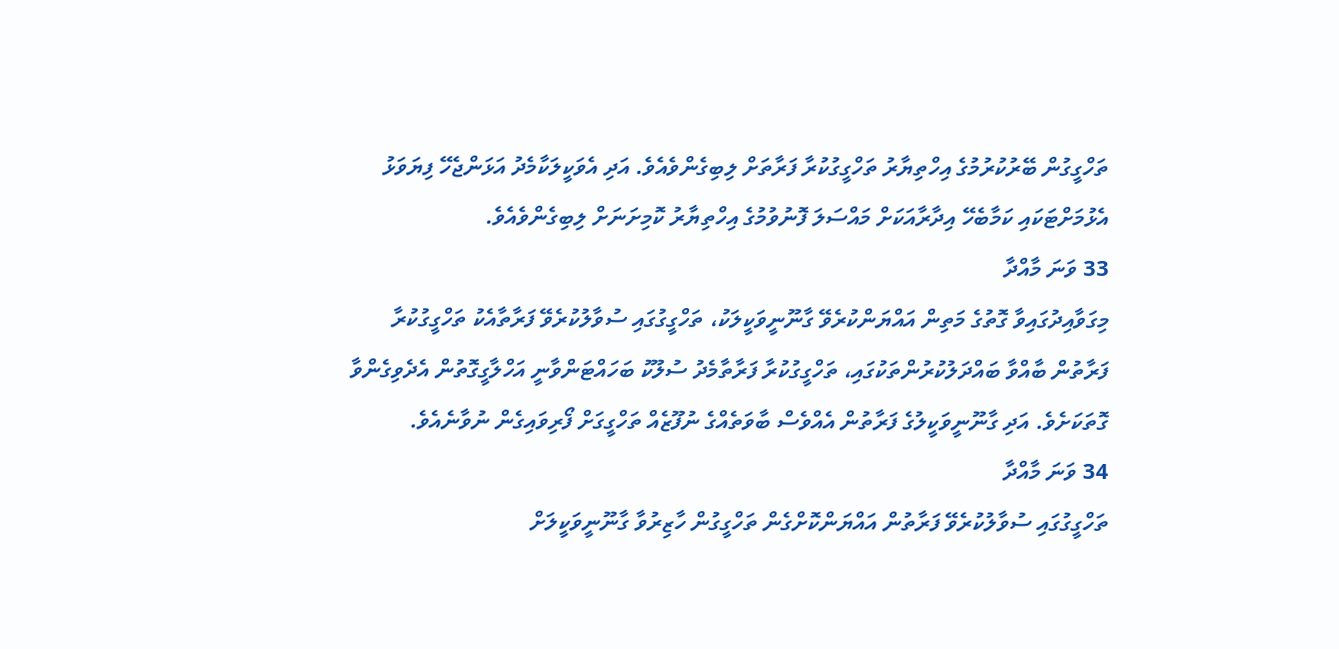ތަހްގީގުން ބޭރުކުރުމުގެ އިހްތިޔާރު ތަހްގީގުކުރާ ފަރާތަށް ލިބިގެންވެއެވެ. އަދި އެވަކީލަކާމެދު އަޅަންޖެހޭ ފިޔަވަޅު އެޅުމަށްޓަކައި ކަމާބެހޭ އިދާރާއަކަށް މައްސަލަ ފޮނުވުމުގެ އިހްތިޔާރު ކޮމިށަނަށް ލިބިގެންވެއެވެ.
33 ވަނަ މާއްދާ
މިގަވާއިދުގައިވާ ގޮތުގެ މަތިން އައްޔަންކުރެވޭ ގާނޫނީވަކީލަކު، ތަހްގީގުގައި ސުވާލުކުރެވޭ ފަރާތާއެކު ތަހްގީގުކުރާ ފަރާތުން ބާއްވާ ބައްދަލުކުރުންތަކުގައި، ތަހްގީގުކުރާ ފަރާތާމެދު ސުލޫކު ބަހައްޓަންވާނީ އަހްލާގީގޮތުން އެދެވިގެންވާ ގޮތަކަށެވެ. އަދި ގާނޫނީވަކީލުގެ ފަރާތުން އެއްވެސް ބާވަތެއްގެ ނުފޫޒެއް ތަހްގީގަށް ފޯރިވައިގެން ނުވާނެއެވެ.
34 ވަނަ މާއްދާ
ތަހްގީގުގައި ސުވާލުކުރެވޭ ފަރާތުން އައްޔަންކޮށްގެން ތަހްގީގުން ހާޒިރުވާ ގާނޫނީވަކީލަށް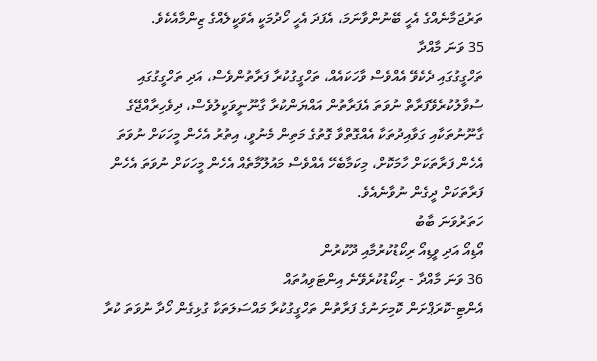ތަރުޖަމާނެއްގެ އެހީ ބޭނުންވާނަމަ، އެފަދަ އެހީ ހޯދުމަކީ އެވަކީލެއްގެ ޒިންމާއެކެވެ.
35 ވަނަ މާއްދާ
ތަހްގީގުގައި ދެކެވޭ އެއްވެސް ވާހަކައެއް، ތަހްގީގުކުރާ ފަރާތުންވެސް، އަދި ތަހްގީގުގައި ސުވާލުކުރެވޭފަރާތް ނުވަތަ އެފަރާތުން އައްޔަންކުރާ ގާނޫނީވަކީލުވެސް، ދިވެހިރާއްޖޭގެ ގާނޫނުތަކާއި ގަވާއިދުތަކާ އެއްގޮތްވާ ގޮތުގެ މަތިން މެނުވީ، އިތުރު އެހެން މީހަކަށް ނުވަތަ އެހެން ފަރާތަކަށް ހާމަކޮށް، މިކަމާބެހޭ އެއްވެސް މައުލޫމާތެއް އެހެން މީހަކަށް ނުވަތަ އެހެން ފަރާތަކަށް ދީގެން ނުވާނެއެވެ.
ހަތަރުވަނަ ބާބު
އޯޑިއޯ އަދި ވީޑިއޯ ރިކޯޑުކުރުމާއި ދޫކުރުން
36 ވަނަ މާއްދާ - ރިކޯޑުކުރެވޭނެ އިންޓަވިއުތައް
އެންޓި-ކޮރަޕްށަން ކޮމިށަނުގެ ފަރާތުން ތަހްގީގުކުރާ މައްސަލަތަކާ ގުޅިގެން ހޯދާ ނުވަތަ ކުރާ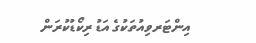އިންޓަރވިއުތަކުގެ އަޑު ރިކޯޑުކުރަން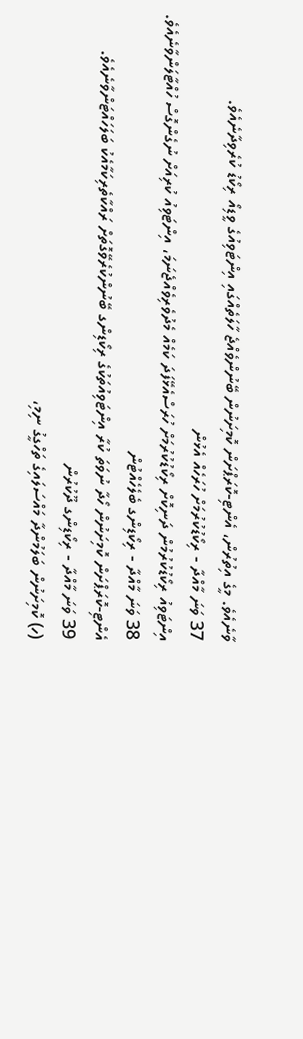ވާނެއެވެ. މީގެ އިތުރުން، އެންޓި-ކޮރަޕްށަން ކޮމިށަނުން ބޭނުންވެއްޖެ ހާލަތެއްގައި އިންޓަވިއުގެ ވީޑިއޯ ރިކޯޑު ކުރެވިދާނެއެވެ.
37 ވަނަ މާއްދާ - ރިކޯޑުކުރުމަށް ހުރަހެއް އެޅުން
އިންޓަވިއު ރިކޯޑުކުރުމުން ދަނިކޮށް ރިކޯޑުކުރުމަށް ހުރަސްއެޅޭފަދަ ކަމެއް މެދުވެރިވެއްޖެނަމަ، އިންޓަވިއު ކުރިއަށް ނުގެންގޮސް ހުއްޓާލަންވާނެއެވެ.
38 ވަނަ މާއްދާ - ރިކޯޑިންގ ބެލެހެއްޓުން
އެންޓި-ކޮރަޕްށަން ކޮމިށަނުން ހޯދާ ނުވަތަ ކުރާ އިންޓަވިއުތަކުގެ ރިކޯޑިންގ ބޭނުންކުރެވޭގޮތަށް ރައްކާތެރިކަމާއެކު ބަލަހައްޓަންވާނެއެވެ.
39 ވަނަ މާއްދާ - ރިކޯޑިންގ ދޫކުރުން
(ހ) ކޮމިށަނުން ބަލަމުންދާ މައްސަލައިގެ ތަހްގީގު ނިމި،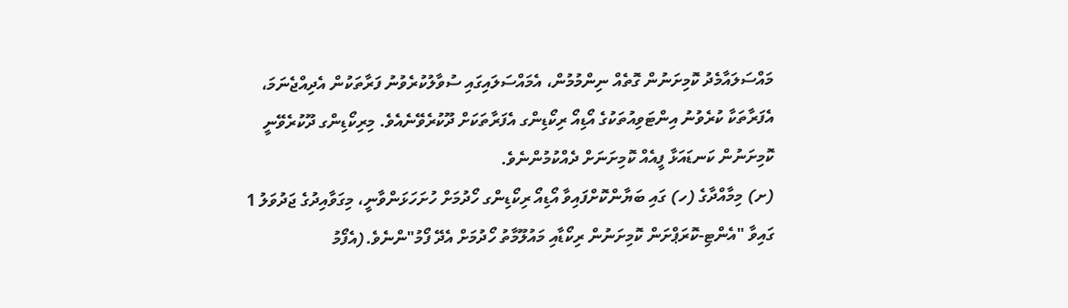މައްސަލައާމެދު ކޮމިށަނުން ގޮތެއް ނިންމުމުން، އެމައްސަލައިގައި ސުވާލުކުރެވުނު ފަރާތަކުން އެދިއްޖެނަމަ، އެފަރާތަކާ ކުރެވުނު އިންޓަވިއުތަކުގެ އޯޑިއޯ ރިކޯޑިންގ އެފަރާތަކަށް ދޫކުރެވޭނެއެވެ. މިރިކޯޑިންގ ދޫކުރެވޭނީ ކޮމިށަނުން ކަނޑައަޅާ ފީއެއް ކޮމިށަނަށް ދެއްކުމުންނެވެ.
(ށ) މިމާއްދާގެ (ހ) ގައި ބަޔާންކޮށްފައިވާ އޯޑިއޯ ރިކޯޑިންގ ހޯދުމަށް ހުށަހަޅަންވާނީ، މިގަވާއިދުގެ ޖަދުވަލު 1 ގައިވާ "އެންޓި-ކޮރަޕްށަން ކޮމިށަނުން ރިކޯޑާއި މައުލޫމާތު ހޯދުމަށް އެދޭ ފޯމު"ންނެވެ.(އެފޯމު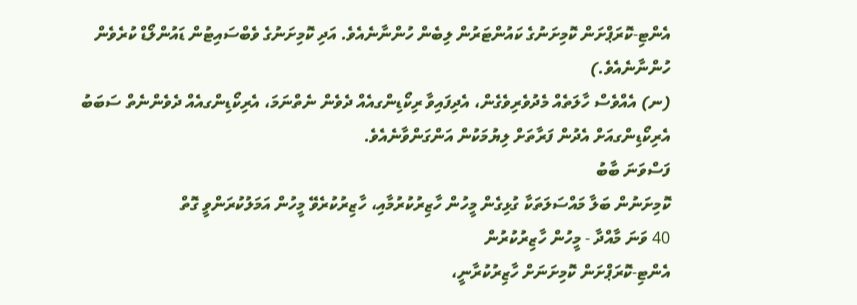އެންޓި-ކޮރަޕްށަން ކޮމިށަނުގެ ކައުންޓަރުން ލިބެން ހުންނާނެއެވެ. އަދި ކޮމިށަނުގެ ވެބްސައިޓުން ޑައުންލޯޑް ކުރެވެން ހުންނާނެއެވެ.)
(ނ) އެއްވެސް ހާލަތެއް މެދުވެރިވެގެން، އެދިފައިވާ ރިކޯޑިންގއެއް ދެވެން ނެތްނަމަ، އެރިކޯޑިންގއެއް ދެވެންނެތް ސަބަބު އެރިކޯޑިންގއަށް އެދުން ފަރާތަށް ލިޔުމަކުން އަންގަންވާނެއެވެ.
ފަސްވަނަ ބާބު
ކޮމިށަނުން ބަލާ މައްސަލަތަކާ ގުޅިގެން މީހުން ހާޒިރުކުރުމާއި، ހާޒިރުކުރެވޭ މީހުން އަމަލުކުރަންވީ ގޮތް
40 ވަނަ މާއްދާ - މީހުން ހާޒިރުކުރުން
އެންޓި-ކޮރަޕްށަން ކޮމިށަނަށް ހާޒިރުކުރާނީ،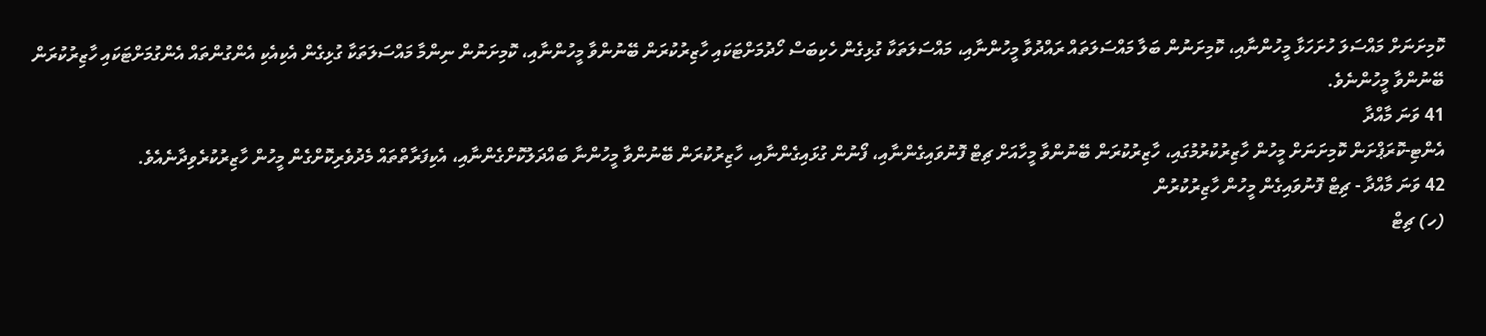ކޮމިށަނަށް މައްސަލަ ހުށަހަޅާ މީހުންނާއި، ކޮމިށަނުން ބަލާ މައްސަލަތައް ރައްދުވާ މީހުންނާއި، މައްސަލަތަކާ ގުޅިގެން ހެކިބަސް ހޯދުމަށްޓަކައި ހާޒިރުކުރަން ބޭނުންވާ މީހުންނާއި، ކޮމިށަނުން ނިންމާ މައްސަލަތަކާ ގުޅިގެން އެކިއެކި އެންގުންތައް އެންގުމަށްޓަކައި ހާޒިރުކުރަން ބޭނުންވާ މީހުންނެވެ.
41 ވަނަ މާއްދާ
އެންޓި-ކޮރަޕްށަން ކޮމިށަނަށް މީހުން ހާޒިރުކުރުމުގައި، ހާޒިރުކުރަން ބޭނުންވާ މީހާއަށް ޗިޓް ފޮނުވައިގެންނާއި، ފޯނުން ގުޅައިގެންނާއި، ހާޒިރުކުރަން ބޭނުންވާ މީހުންނާ ބައްދަލުކޮށްގެންނާއި، އެކިފަރާތްތައް މެދުވެރިކޮށްގެން މީހުން ހާޒިރުކުރެވިދާނެއެވެ.
42 ވަނަ މާއްދާ - ޗިޓް ފޮނުވައިގެން މީހުން ހާޒިރުކުރުން
(ހ) ޗިޓް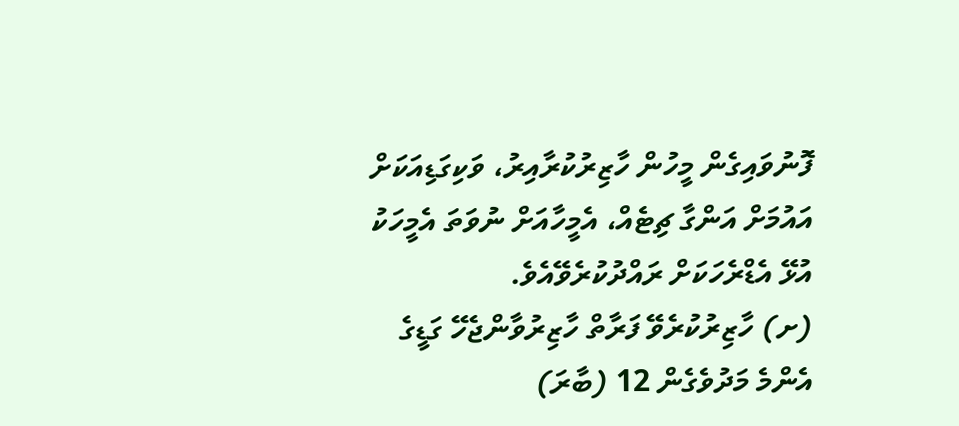ފޮނުވައިގެން މީހުން ހާޒިރުކުރާއިރު، ވަކިގަޑިއަކަށް އައުމަށް އަންގާ ޗިޓެއް، އެމީހާއަށް ނުވަތަ އެމީހަކު އުޅޭ އެޑްރެހަކަށް ރައްދުކުރެވޭއެވެ.
(ށ) ހާޒިރުކުރެވޭ ފަރާތް ހާޒިރުވާންޖެހޭ ގަޑީގެ އެންމެ މަދުވެގެން 12 (ބާރަ)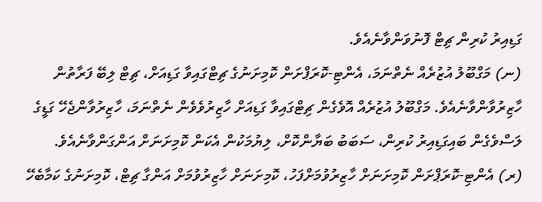ގަޑިއިރު ކުރިން ޗިޓް ފޮނުވަންވާނެއެވެ.
(ނ) މަގްބޫލު އުޒުރެއް ނެތްނަމަ، އެންޓި-ކޮރަޕްށަން ކޮމިށަނުގެ ޗިޓްގައިވާ ގަޑިއަށް، ޗިޓް ލިބޭ ފަރާތުން ހާޒިރުވާންވާނެއެވެ. މަގްބޫލު އުޒުރެއް އޮވެގެން ޗިޓްގައިވާ ގަޑިއަށް ހާޒިރުވެވެން ނެތްނަމަ، ހާޒިރުވާންޖެހޭ ގަޑީގެ ލަސްވެގެން ބައިގަޑިއިރު ކުރިން، ސަބަބު ބަޔާންކޮށް، ލިޔުމަކުން އެކަން ކޮމިށަނަށް އަންގަންވާނެއެވެ.
(ރ) އެންޓި-ކޮރަޕްށަން ކޮމިށަނަށް ހާޒިރުވުމަށްފަހު، ކޮމިށަނަށް ހާޒިރުވުމަށް އަންގާ ޗިޓް، ކޮމިށަނުގެ ކަމާބެހޭ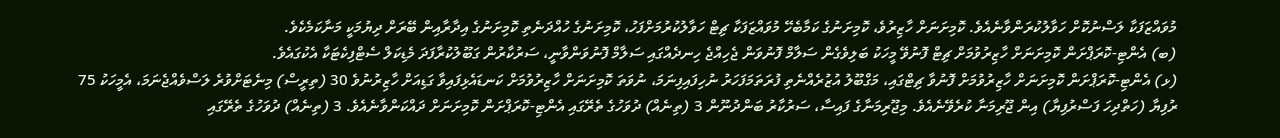މުވައްޒަފަކާ ލަސްނުކޮށް ހަވާލުކުރަންވާނެއެވެ. ކޮމިށަނަށް ހާޒިރުވެ، ކޮމިށަނުގެ ކަމާބެހޭ މުވައްޒަފަކާ ޗިޓް ހަވާލުކުރުމަށްފަހު، ކޮމިށަނުގެ ހުއްދަނެތި ކޮމިށަނުގެ އިދާރާއިން ބޭރަށް ދިޔުމަކީ މަނާކަމެކެވެ.
(ބ) އެންޓި-ކޮރަޕްށަން ކޮމިށަނަށް ހާޒިރުވުމަށް ޗިޓް ފޮނުވޭ މީހަކު ބަލިވެގެން ސަލާމް ފޮނުވަން ޖެހިއްޖެ ހިނދެއްގައި ސަލާމް ފޮނުވަންވާނީ، ސަރުކާރުން ގަބޫލުކުރާފަދަ މެޑިކަލް ސެޓްފިކެޓަކާ އެކުގައެވެ.
(ޅ) އެންޓި-ކޮރަޕްށަން ކޮމިށަނަށް ހާޒިރުވުމަށް ފޮނުވާ ޗިޓްގައި، މަގްބޫލު އުޒުރެއްނެތި ފުރަތަމަފަހަރު ނުހިފައިފިނަމަ، ނުވަތަ ކޮމިށަނަށް ހާޒިރުވުމަށް ކަނޑައެޅިފައިވާ ގަޑިއަށް ހާޒިރުނުވެ 30 (ތިރީސް) މިނެޓަށްވުރެ ލަސްވެއްޖެނަމަ، އެމީހަކު 75 ރުފިޔާ (ހަތްދިހަ ފަސްރުފިޔާ) އިން ޖޫރިމަނާ ކުރެވޭނެއެވެ. މިޖޫރިމަނާގެ ފައިސާ، ސަރުކާރު ބަންދުނޫން 3 (ތިނެއް) ދުވަހުގެ ތެރޭގައި އެންޓި-ކޮރަޕްށަން ކޮމިށަނަށް ދައްކަންވާނެއެވެ. 3 (ތިނެއް) ދުވަހުގެ ތެރޭގައި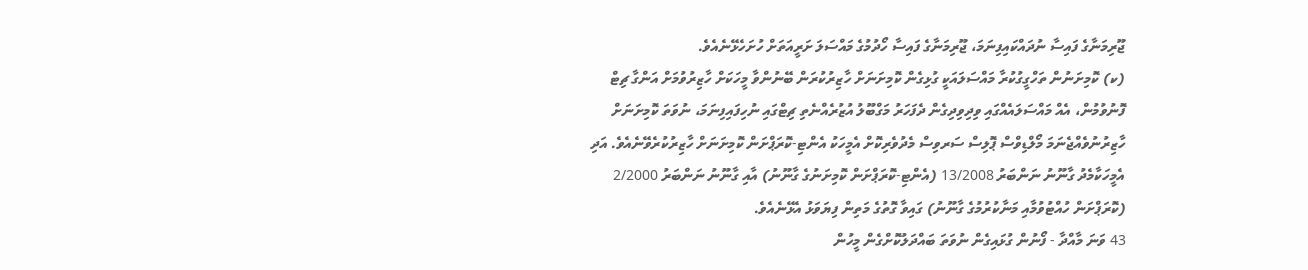ޖޫރިމަނާގެ ފައިސާ ނުދައްކައިފިނަމަ، ޖޫރިމަނާގެ ފައިސާ ހޯދުމުގެ މައްސަލަ ށަރީއަތަށް ހުށަހެޅޭނެއެވެ.
(ކ) ކޮމިށަނުން ތަހްގީގުކުރާ މައްސަލައަކީ ގުޅިގެން ކޮމިށަނަށް ހާޒިރުކުރަން ބޭނުންވާ މީހަކަށް ހާޒިރުވުމަށް އަންގާ ޗިޓް ފޮނުވުމުން، އެއް މައްސަލައެއްގައި ވިދިވިދިގެން ދެފަހަރު މަގްބޫލު އުޒުރެއްނެތި ޗިޓްގައި ނުހިފައިފިނަމަ، ނުވަތަ ކޮމިށަނަށް ހާޒިރުނުވެއްޖެނަމަ މޯލްޑިވްސް ޕޮލިސް ސަރވިސް މެދުވެރިކޮށް އެމީހަކު އެންޓި-ކޮރަޕްށަން ކޮމިށަނަށް ހާޒިރުކުރެވޭނެއެވެ. އަދި އެމީހަކާމެދު ގާނޫނު ނަންބަރު 13/2008 (އެންޓި-ކޮރަޕްށަން ކޮމިށަނުގެ ގާނޫނު) އާއި ގާނޫނު ނަންބަރު 2/2000 (ކޮރަޕްށަން ހުއްޓުވުމާއި މަނާކުރުމުގެ ގާނޫނު) ގައިވާ ގޮތުގެ މަތިން ފިޔަވަޅު އެޅޭނެއެވެ.
43 ވަނަ މާއްދާ - ފޯނުން ގުޅައިގެން ނުވަތަ ބައްދަލުކޮށްގެން މީހުން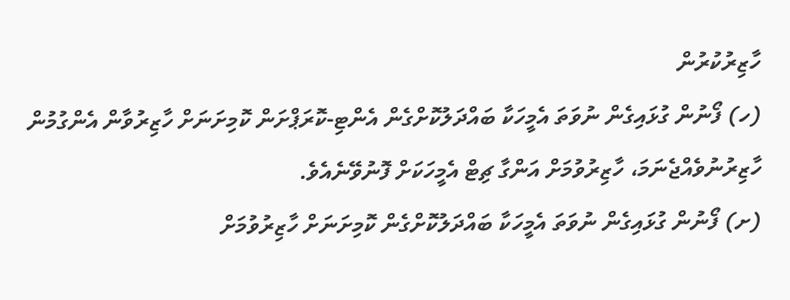ހާޒިރުކުރުން
(ހ) ފޯނުން ގުޅައިގެން ނުވަތަ އެމީހަކާ ބައްދަލުކޮށްގެން އެންޓި-ކޮރަޕްށަން ކޮމިށަނަށް ހާޒިރުވާން އެންގުމުން ހާޒިރުނުވެއްޖެނަމަ، ހާޒިރުވުމަށް އަންގާ ޗިޓް އެމީހަކަށް ފޮނުވޭނެއެވެ.
(ށ) ފޯނުން ގުޅައިގެން ނުވަތަ އެމީހަކާ ބައްދަލުކޮށްގެން ކޮމިށަނަށް ހާޒިރުވުމަށް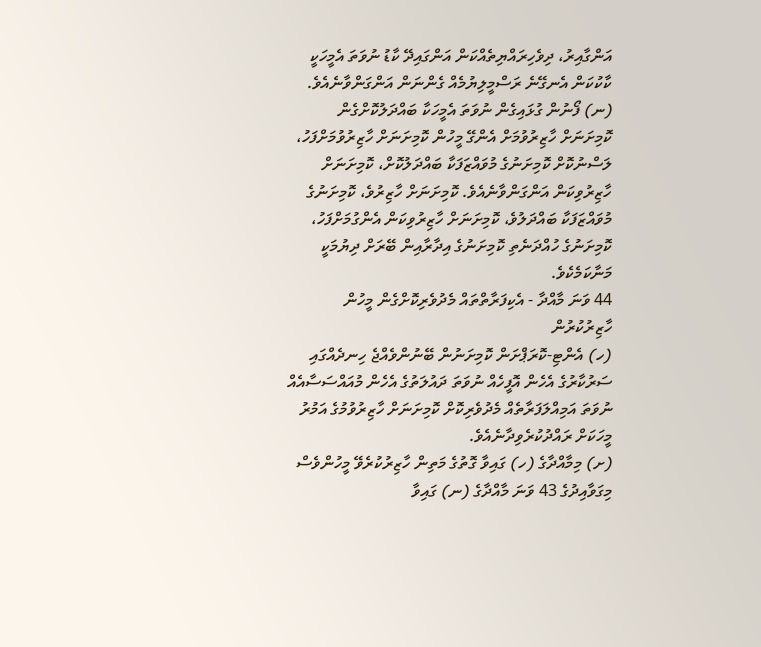އަންގާއިރު، ދިވެހިރައްޔިތެއްކަން އަންގައިދޭ ކާޑު ނުވަތަ އެމީހަކީ ކާކުކަން އެނގޭނެ ރަސްމީލިޔުމެއް ގެންނަން އަންގަންވާނެއެވެ.
(ނ) ފޯނުން ގުޅައިގެން ނުވަތަ އެމީހަކާ ބައްދަލުކޮށްގެން ކޮމިށަނަށް ހާޒިރުވުމަށް އެންގޭ މީހުން ކޮމިށަނަށް ހާޒިރުވުމަށްފަހު، ލަސްނުކޮށް ކޮމިށަނުގެ މުވައްޒަފަކާ ބައްދަލުކޮށް، ކޮމިށަނަށް ހާޒިރުވިކަން އަންގަންވާނެއެވެ. ކޮމިށަނަށް ހާޒިރުވެ، ކޮމިށަނުގެ މުވައްޒަފަކާ ބައްދަލުވެ، ކޮމިށަނަށް ހާޒިރުވިކަން އެންގުމަށްފަހު، ކޮމިށަނުގެ ހުއްދަނެތި ކޮމިށަނުގެ އިދާރާއިން ބޭރަށް ދިޔުމަކީ މަނާކަމެކެވެ.
44 ވަނަ މާއްދާ - އެކިފަރާތްތައް މެދުވެރިކޮށްގެން މީހުން ހާޒިރުކުރުން
(ހ) އެންޓި-ކޮރަޕްށަން ކޮމިށަނުން ބޭނުންވެއްޖެ ހިނދެއްގައި ސަރުކާރުގެ އެހެން އޮފީހެއް ނުވަތަ ދައުލަތުގެ އެހެން މުއައްސަސާއެއް ނުވަތަ އަމިއްލަފަރާތެއް މެދުވެރިކޮށް ކޮމިށަނަށް ހާޒިރުވުމުގެ އަމުރު މީހަކަށް ރައްދުކުރެވިދާނެއެވެ.
(ށ) މިމާއްދާގެ (ހ) ގައިވާ ގޮތުގެ މަތިން ހާޒިރުކުރެވޭ މީހުންވެސް މިގަވާއިދުގެ 43 ވަނަ މާއްދާގެ (ނ) ގައިވާ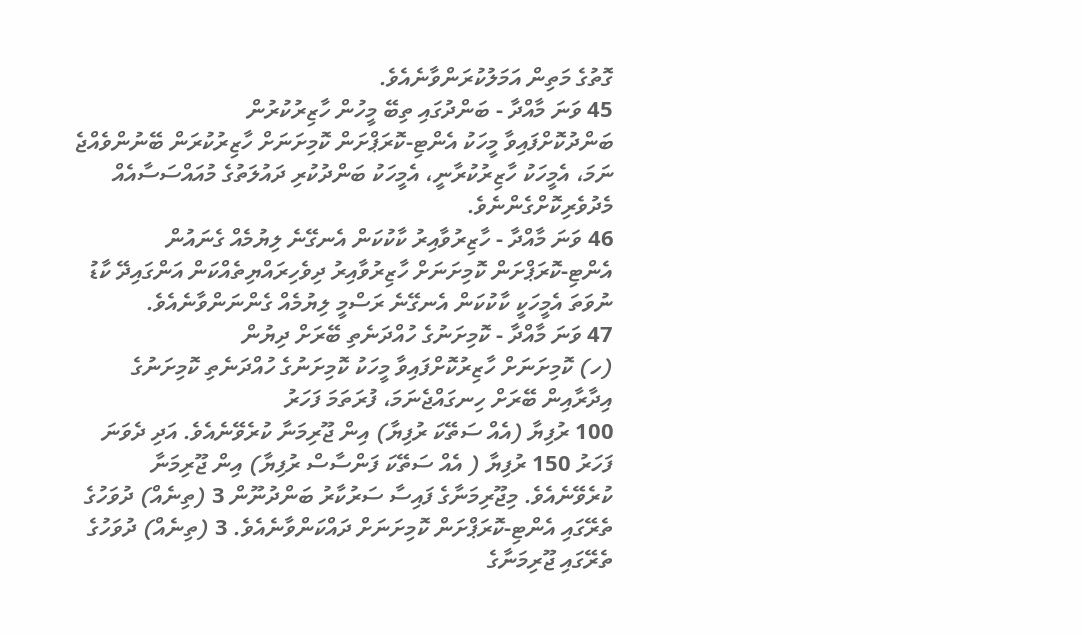ގޮތުގެ މަތިން އަމަލުކުރަންވާނެއެވެ.
45 ވަނަ މާއްދާ - ބަންދުގައި ތިބޭ މީހުން ހާޒިރުކުރުން
ބަންދުކޮށްފައިވާ މީހަކު އެންޓި-ކޮރަޕްށަން ކޮމިށަނަށް ހާޒިރުކުރަން ބޭނުންވެއްޖެ ނަމަ، އެމީހަކު ހާޒިރުކުރާނީ، އެމީހަކު ބަންދުކުރި ދައުލަތުގެ މުއައްސަސާއެއް މެދުވެރިކޮށްގެންނެވެ.
46 ވަނަ މާއްދާ - ހާޒިރުވާއިރު ކާކުކަން އެނގޭނެ ލިޔުމެއް ގެނައުން
އެންޓި-ކޮރަޕްށަން ކޮމިށަނަށް ހާޒިރުވާއިރު ދިވެހިރައްޔިތެއްކަން އަންގައިދޭ ކާޑު ނުވަތަ އެމީހަކީ ކާކުކަން އެނގޭނެ ރަސްމީ ލިޔުމެއް ގެންނަންވާނެއެވެ.
47 ވަނަ މާއްދާ - ކޮމިށަނުގެ ހުއްދަނެތި ބޭރަށް ދިޔުން
(ހ) ކޮމިށަނަށް ހާޒިރުކޮށްފައިވާ މީހަކު ކޮމިށަނުގެ ހުއްދަނެތި ކޮމިށަނުގެ އިދާރާއިން ބޭރަށް ހިނގައްޖެނަމަ، ފުރަތަމަ ފަހަރު
100 ރުފިޔާ (އެއް ސަތޭކަ ރުފިޔާ) އިން ޖޫރިމަނާ ކުރެވޭނެއެވެ. އަދި ދެވަނަ ފަހަރު 150 ރުފިޔާ ( އެއް ސަތޭކަ ފަންސާސް ރުފިޔާ) އިން ޖޫރިމަނާ ކުރެވޭނެއެވެ. މިޖޫރިމަނާގެ ފައިސާ ސަރުކާރު ބަންދުނޫން 3 (ތިނެއް) ދުވަހުގެ ތެރޭގައި އެންޓި-ކޮރަޕްށަން ކޮމިށަނަށް ދައްކަންވާނެއެވެ. 3 (ތިނެއް) ދުވަހުގެ ތެރޭގައި ޖޫރިމަނާގެ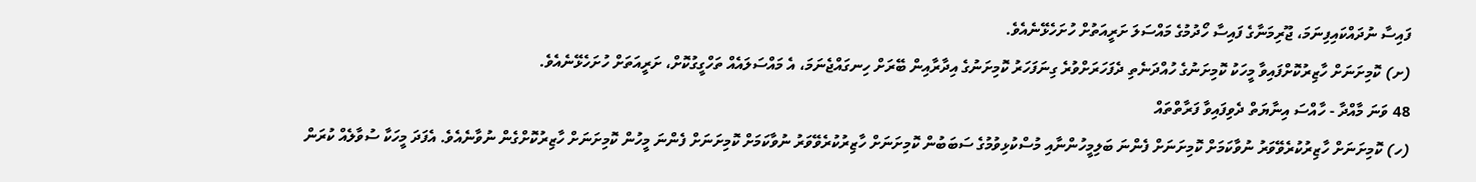ފައިސާ ނުދައްކައިފިނަމަ، ޖޫރިމަނާގެ ފައިސާ ހޯދުމުގެ މައްސަލަ ށަރީއަތުށް ހުށަހެޅޭނެއެވެ.
(ށ) ކޮމިށަނަށް ހާޒިރުކޮށްފައިވާ މީހަކު ކޮމިށަނުގެ ހުއްދަނެތި ދެފަހަރަށްވުރެ ގިނަފަހަރު ކޮމިށަނުގެ އިދާރާއިން ބޭރަށް ހިނގައްޖެނަމަ، އެ މައްސަލައެއް ތަހްގީގުކޮށް، ށަރީއަތަށް ހުށަހެޅޭނެއެވެ.
48 ވަނަ މާއްދާ - ހާއްސަ އިނާޔަތް ދެވިފައިވާ ފަރާތްތައް
(ހ) ކޮމިށަނަށް ހާޒިރުކުރެވޭވަރު ނުވާކަމަށް ކޮމިށަނަށް ފެންނަ ބަލިމީހުންނާއި މުސްކުޅިވުމުގެ ސަބަބުން ކޮމިށަނަށް ހާޒިރުކުރެވޭވަރު ނުވާކަމަށް ކޮމިށަނަށް ފެންނަ މީހުން ކޮމިށަނަށް ހާޒިރުކޮށްގެން ނުވާނެއެވެ. އެފަދަ މީހަކާ ސުވާލެއް ކުރަން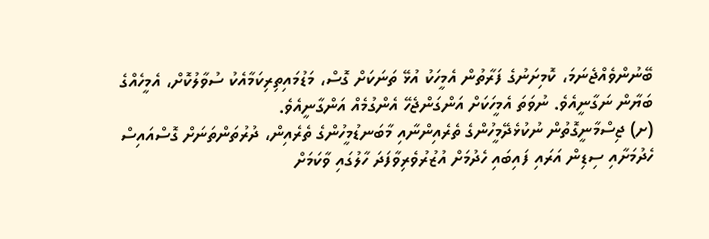ބޭނުންވެއްޖެނަމަ، ކޮމިށަނުގެ ފަރާތުން އެމީހަކު އުޅޭ ތަނަކަށް ގޮސް، މަޑުމައިތިރިކަމާއެކު ސުވާލުކޮށް، އެމީހެއްގެ ބަޔާން ނަގާނީއެވެ. ނުވަތަ އެމީހަކަށް އަންގަންޖެހޭ އެންގުމެއް އަންގާނީއެވެ.
(ށ) ޖިސްމާނީގޮތުން ނުކުޅެދޭމީހުންގެ ތެރެއިންނާއި މާބަނޑުމީހުންގެ ތެރެއިން، ދުރުތަންތަނަށް ގޮސްއައިސް ހެދުމަށާއި ސިޑިން އަރައި ފައިބައި ހެދުމަށް އުޒުރުވެރިވާފަދަ ހާލުގައި ވާކަމަށް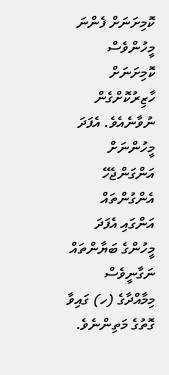ކޮމިށަނަށް ފެންނަ މީހުންވެސް ކޮމިށަނަށް ހާޒިރުކޮށްގެން ނުވާނެއެވެ. އެފަދަ މީހުންނަށް އަންގަންޖެހޭ އެންގުންތައް އަންގައި އެފަދަ މީހުންގެ ބަޔާންތައް ނަގާނީވެސް މިމާއްދާގެ (ހ) ގައިވާ ގޮތުގެ މަތިންނެވެ.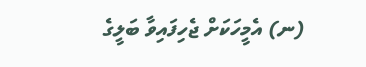(ނ) އެމީހަކަށް ޖެހިފައިވާ ބަލީގެ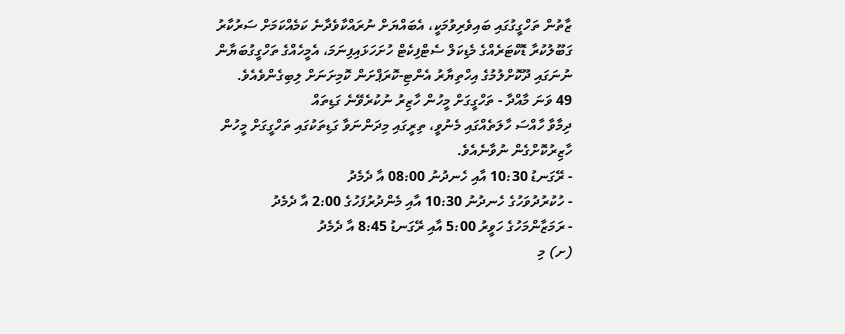ޒާތުން ތަހްގީގުގައި ބައިވެރިވުމަކީ، އެބައްޔަށް ނުރައްކާވެދާނެ ކަމެއްކަމަށް ސަރުކާރު ގަބޫލުކުރާ ޑޮކްޓަރެއްގެ މެޑިކަލް ސެޓްފިކެޓް ހުށަހަޅައިފިނަމަ، އެމީހެއްގެ ތަހްގީގުބަޔާން ނުނަގައި ދޫކޮށްލުމުގެ އިހްތިޔާރު އެންޓި-ކޮރަޕްށަން ކޮމިށަނަށް ލިބިގެންވެއެވެ.
49 ވަނަ މާއްދާ - ތަހްގީގަށް މީހުން ހާޒިރު ނުކުރެވޭނެ ގަޑިތައް
ދިމާވާ ހާއްސަ ހާލަތެއްގައި މެނުވީ، ތިރީގައި މިދަންނަވާ ގަޑިތަކުގައި ތަހްގީގަށް މީހުން ހާޒިރުކޮށްގެން ނުވާނެއެވެ.
- ރޭގަނޑު 10:30 އާއި ހެނދުނު 08:00 އާ ދެމެދު
- ހުކުރުދުވަހުގެ ހެނދުނު 10:30 އާއި މެންދުރުފަހުގެ 2:00 އާ ދެމެދު
- ރަމަޒާންމަހުގެ ހަވީރު 5:00 އާއި ރޭގަނޑު 8:45 އާ ދެމެދު
(ށ) މި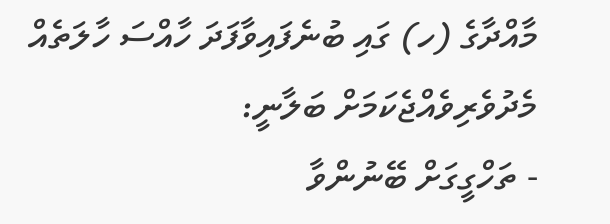މާއްދާގެ (ހ) ގައި ބުނެފައިވާފަދަ ހާއްސަ ހާލަތެއް މެދުވެރިވެއްޖެކަމަށް ބަލާނީ:
- ތަހްގީގަށް ބޭނުންވާ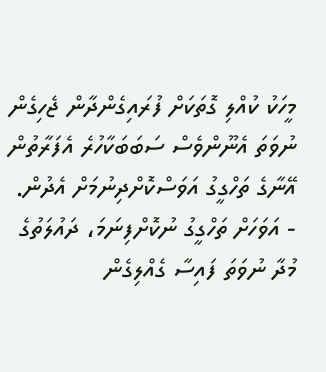މީހަކު ކުއްލި ގޮތަކަށް ފުރައިގެންދާން ޖެހިގެން ނުވަތަ އެނޫންވެސް ސަބަބަކާހުރެ އެފަރާތުން އޭނާގެ ތަހްގީގު އަވަސްކޮށްދިނުމަށް އެދުން.
- އަވަހަށް ތަހްގީގު ނުކޮށްފިނަމަ، ދައުލަތުގެ މުދާ ނުވަތަ ފައިސާ ގެއްލިގެން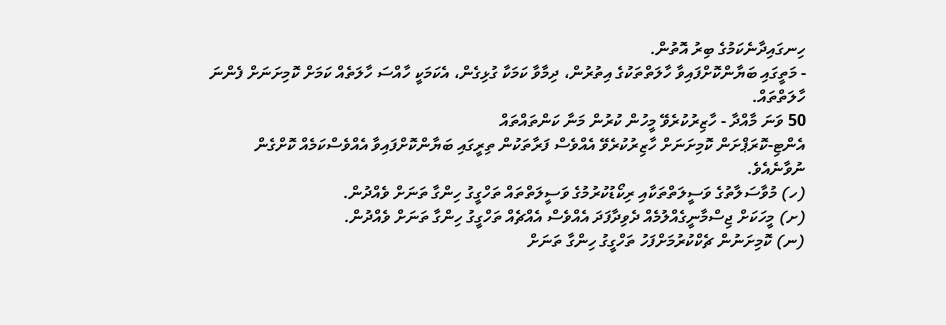ހިނގައިދާނެކަމުގެ ބިރު އޮތުން.
- މަތީގައި ބަޔާންކޮށްފައިވާ ހާލަތްތަކުގެ އިތުރުން، ދިމާވާ ކަމަކާ ގުޅިގެން، އެކަމަކީ ހާއްސަ ހާލަތެއް ކަމަށް ކޮމިށަނަށް ފެންނަ ހާލަތްތައް.
50 ވަނަ މާއްދާ - ހާޒިރުކުރެވޭ މީހުން ކުރުން މަނާ ކަންތައްތައް
އެންޓި-ކޮރަޕްށަން ކޮމިށަނަށް ހާޒިރުކުރެވޭ އެއްވެސް ފަރާތަކުން ތިރީގައި ބަޔާންކޮށްފައިވާ އެއްވެސްކަމެއް ކޮށްގެން ނުވާނެއެވެ.
(ހ) މުވާސަލާތުގެ ވަސީލަތްތަކާއި ރިކޯޑުކުރުމުގެ ވަސީލަތްތައް ތަހްގީގު ހިންގާ ތަނަށް ވެއްދުން.
(ށ) މީހަކަށް ޖިސްމާނީގެއްލުމެއް ދެވިދާފަދަ އެއްވެސް އެއްޗެއް ތަހްގީގު ހިންގާ ތަނަށް ވެއްދުން.
(ނ) ކޮމިށަނުން ޗެކްކުރުމަށްފަހު ތަހްގީގު ހިންގާ ތަނަށް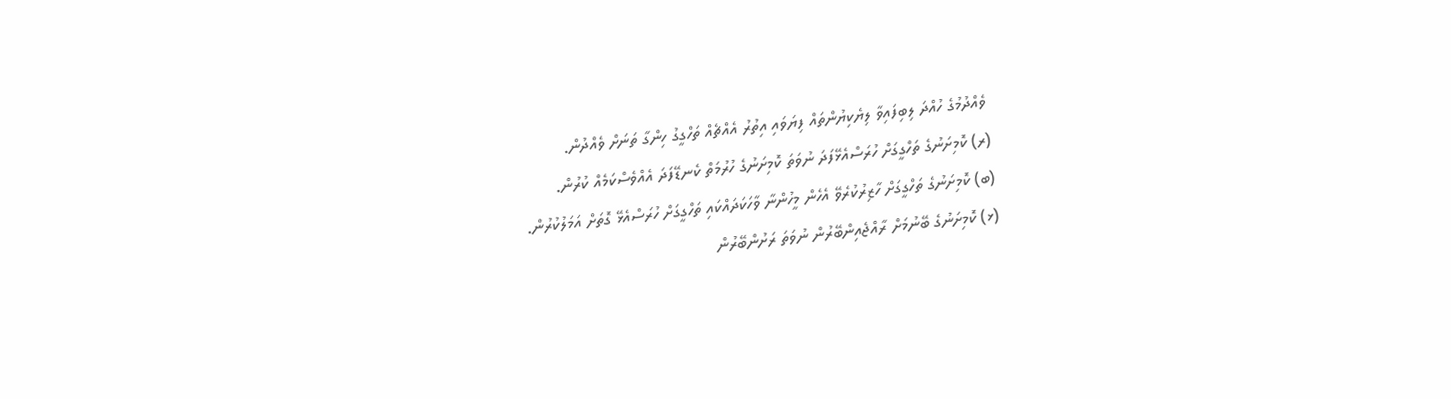ވެއްދުމުގެ ހުއްދަ ލިބިފައިވާ ލިޔެކިޔުންތައް ފިޔަވައި އިތުރު އެއްޗެއް ތަހްގީގު ހިންގާ ތަނަށް ވެއްދުން.
(ރ) ކޮމިށަނުގެ ތަހްގީގަށް ހުރަސްއެޅޭފަދަ ނުވަތަ ކޮމިށަނުގެ ހުރުމަތް ކެނޑޭފަދަ އެއްވެސްކަމެއް ކުރުން.
(ބ) ކޮމިށަނުގެ ތަހްގީގަށް ހާޒިރުކުރެވޭ އެހެން މީހުންނާ ވާހަކަދައްކައި ތަހްގީގަށް ހުރަސްއެޅޭ ގޮތަށް އަމަލުކުރުން.
(ޅ) ކޮމިށަނުގެ ބޭނުމަށް ރާއްޖެއިންބޭރުން ނުވަތަ ރަށުންބޭރުން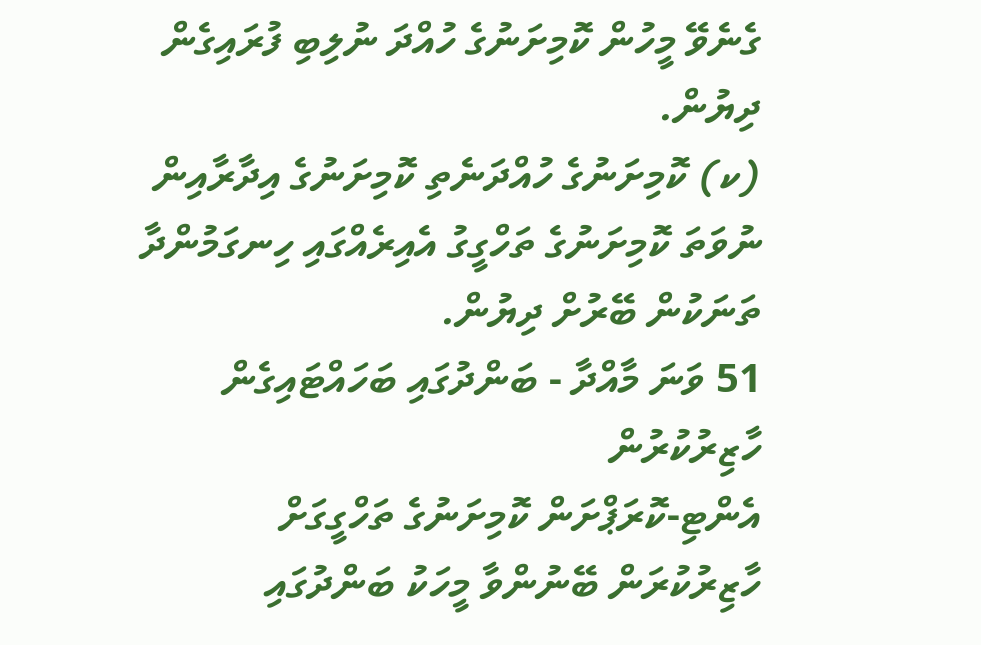ގެނެވޭ މީހުން ކޮމިށަނުގެ ހުއްދަ ނުލިބި ފުރައިގެން ދިޔުން.
(ކ) ކޮމިށަނުގެ ހުއްދަނެތި ކޮމިށަނުގެ އިދާރާއިން ނުވަތަ ކޮމިށަނުގެ ތަހްގީގު އެއިރެއްގައި ހިނގަމުންދާ ތަނަކުން ބޭރުށް ދިޔުން.
51 ވަނަ މާއްދާ - ބަންދުގައި ބަހައްޓައިގެން ހާޒިރުކުރުން
އެންޓި-ކޮރަޕްށަން ކޮމިށަނުގެ ތަހްގީގަށް ހާޒިރުކުރަން ބޭނުންވާ މީހަކު ބަންދުގައި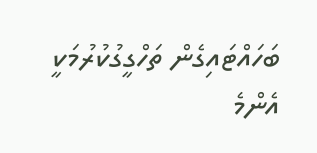ބަހައްޓައިގެން ތަހްގީގުކުރުމަކީ އެންމެ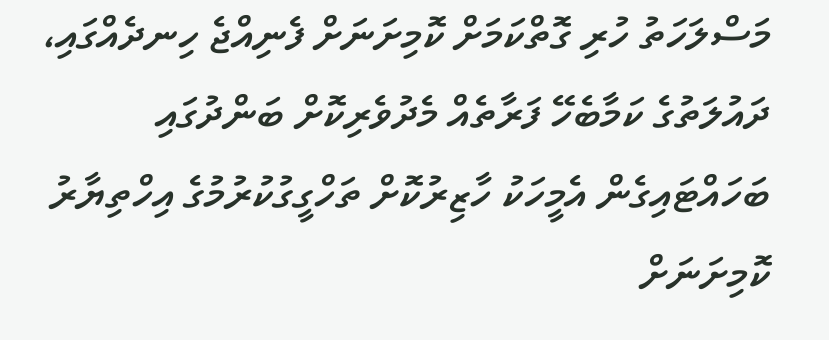މަސްލަހަތު ހުރި ގޮތްކަމަށް ކޮމިށަނަށް ފެނިއްޖެ ހިނދެއްގައި، ދައުލަތުގެ ކަމާބެހޭ ފަރާތެއް މެދުވެރިކޮށް ބަންދުގައި ބަހައްޓައިގެން އެމީހަކު ހާޒިރުކޮށް ތަހްގީގުކުރުމުގެ އިހްތިޔާރު ކޮމިށަނަށް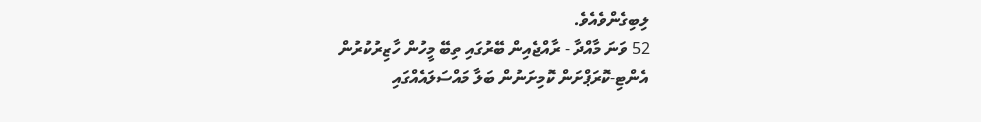ލިބިގެންވެއެވެ.
52 ވަނަ މާއްދާ - ރާއްޖެއިން ބޭރުގައި ތިބޭ މީހުން ހާޒިރުކުރުން
އެންޓި-ކޮރަޕްށަން ކޮމިށަނުން ބަލާ މައްސަލައެއްގައި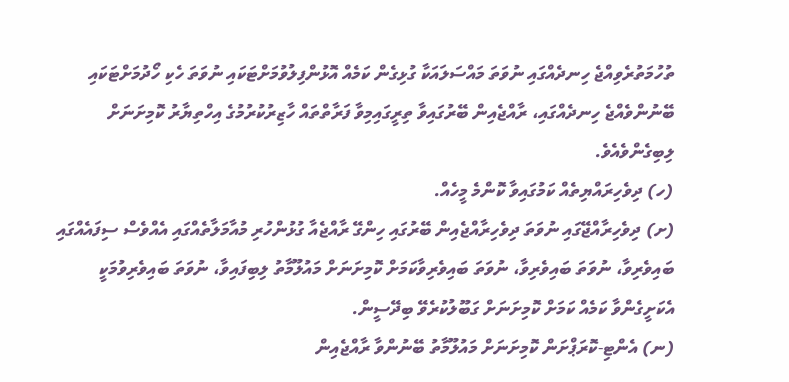ތުހުމަތުރެވިއްޖެ ހިނދެއްގައި ނުވަތަ މައްސަލައަކާ ގުޅިގެން ކަމެއް އޮޅުންފިލުވުމަށްޓަކައި ނުވަތަ ހެކި ހޯދުމަށްޓަކައި ބޭނުންވެއްޖެ ހިނދެއްގައި، ރާއްޖެއިން ބޭރުގައިވާ ތިރީގައިމިވާ ފަރާތްތައް ހާޒިރުކުރުމުގެ އިހްތިޔާރު ކޮމިށަނަށް ލިބިގެންވެއެވެ.
(ހ) ދިވެހިރައްޔިތެއް ކަމުގައިވާ ކޮންމެ މީހެއް.
(ށ) ދިވެހިރާއްޖޭގައި ނުވަތަ ދިވެހިރާއްޖެއިން ބޭރުގައި ހިންގޭ ރާއްޖެއާ ގުޅުންހުރި މުއާމަލާތެއްގައި އެއްވެސް ސިފައެއްގައި ބައިވެރިވާ، ނުވަތަ ބައިވެރިވާ، ނުވަތަ ބައިވެރިވާކަމަށް ކޮމިށަނަށް މައުލޫމާތު ލިބިފައިވާ، ނުވަތަ ބައިވެރިވުމަކީ އެކަށީގެންވާ ކަމެއް ކަމަށް ކޮމިށަނަށް ގަބޫލުކުރެވޭ ބިދޭސީން.
(ނ) އެންޓި-ކޮރަޕްށަން ކޮމިށަނަށް މައުލޫމާތު ބޭނުންވާ ރާއްޖެއިން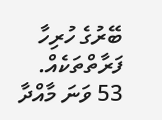ބޭރުގެ ހުރިހާ ފަރާތްތަކެއް.
53 ވަނަ މާއްދާ